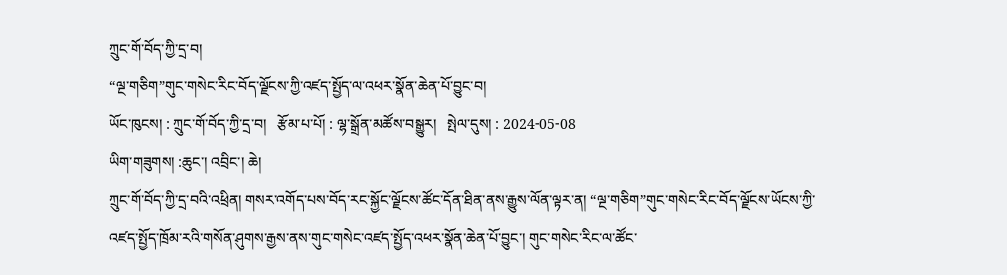ཀྲུང་གོ་བོད་ཀྱི་དྲ་བ།
“ལྔ་གཅིག”གུང་གསེང་རིང་བོད་ལྗོངས་ཀྱི་འཛད་སྤྱོད་ལ་འཕར་སྣོན་ཆེན་པོ་བྱུང་བ།
ཡོང་ཁུངས། : ཀྲུང་གོ་བོད་ཀྱི་དྲ་བ།   རྩོམ་པ་པོ། : ལྷ་སྒྲོན་མཚོས་བསྒྱུར།   སྤེལ་དུས། : 2024-05-08
ཡིག་གཟུགས། :ཆུང་། འབྲིང་། ཆེ།
ཀྲུང་གོ་བོད་ཀྱི་དྲ་བའི་འཕྲིན། གསར་འགོད་པས་བོད་རང་སྐྱོང་ལྗོངས་ཚོང་དོན་ཐིན་ནས་རྒྱུས་ལོན་ལྟར་ན། “ལྔ་གཅིག”གུང་གསེང་རིང་བོད་ལྗོངས་ཡོངས་ཀྱི་འཛད་སྤྱོད་ཁྲོམ་རའི་གསོན་ཤུགས་རྒྱས་ནས་གུང་གསེང་འཛད་སྤྱོད་འཕར་སྣོན་ཆེན་པོ་བྱུང་། གུང་གསེང་རིང་ལ་ཚོང་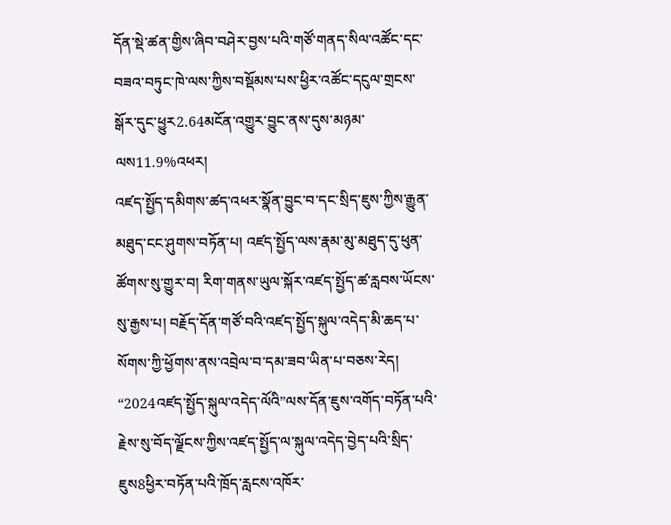དོན་སྡེ་ཚན་གྱིས་ཞིབ་བཤེར་བྱས་པའི་གཙོ་གནད་སིལ་འཚོང་དང་བཟའ་བཏུང་ཁེ་ལས་ཀྱིས་བསྡོམས་པས་ཕྱིར་འཚོང་དངུལ་གྲངས་སྒོར་དུང་ཕྱུར2.64མངོན་འགྱུར་བྱུང་ནས་དུས་མཉམ་ལས11.9%འཕར།
འཛད་སྤྱོད་དམིགས་ཚད་འཕར་སྣོན་བྱུང་བ་དང་སྲིད་ཇུས་ཀྱིས་རྒྱུན་མཐུད་ངང་ཤུགས་བཏོན་པ། འཛད་སྤྱོད་ལས་རྣམ་མུ་མཐུད་དུ་ཕུན་ཚོགས་སུ་གྱུར་བ། རིག་གནས་ཡུལ་སྐོར་འཛད་སྤྱོད་ཚ་རླབས་ཡོངས་སུ་རྒྱས་པ། བརྗོད་དོན་གཙོ་བའི་འཛད་སྤྱོད་སྐུལ་འདེད་མི་ཆད་པ་སོགས་ཀྱི་ཕྱོགས་ནས་འབྲེལ་བ་དམ་ཟབ་ཡིན་པ་བཅས་རེད། “2024འཛད་སྤྱོད་སྐུལ་འདེད་ལོའི”ལས་དོན་ཇུས་འགོད་བཏོན་པའི་རྗེས་སུ་བོད་ལྗོངས་ཀྱིས་འཛད་སྤྱོད་ལ་སྐུལ་འདེད་བྱེད་པའི་སྲིད་ཇུས8ཕྱིར་བཏོན་པའི་ཁྲོད་རླངས་འཁོར་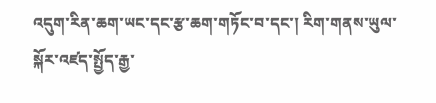འདུག་རིན་ཆག་ཡང་དང་རྩ་ཆག་གཏོང་བ་དང་། རིག་གནས་ཡུལ་སྐོར་འཛད་སྤྱོད་རྒྱ་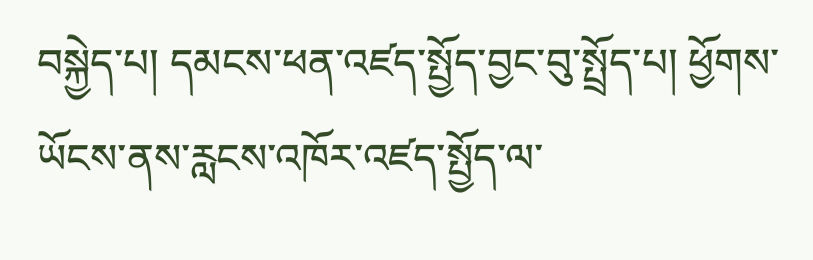བསྐྱེད་པ། དམངས་ཕན་འཛད་སྤྱོད་བྱང་བུ་སྤྲོད་པ། ཕྱོགས་ཡོངས་ནས་རླངས་འཁོར་འཛད་སྤྱོད་ལ་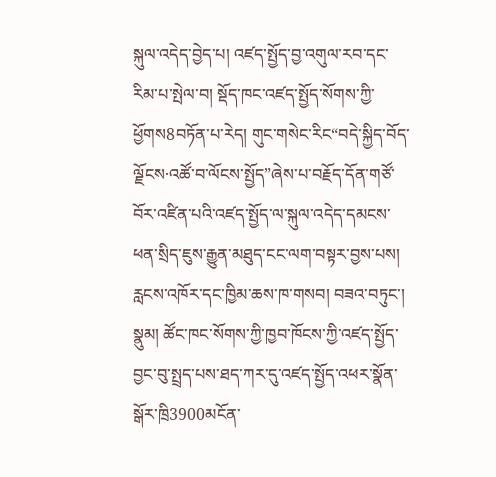སྐུལ་འདེད་བྱེད་པ། འཛད་སྤྱོད་བྱ་འགུལ་རབ་དང་རིམ་པ་སྤེལ་བ། སྡོད་ཁང་འཛད་སྤྱོད་སོགས་ཀྱི་ཕྱོགས8བཏོན་པ་རེད། གུང་གསེང་རིང“བདེ་སྐྱིད་བོད་ལྗོངས·འཚོ་བ་ལོངས་སྤྱོད”ཞེས་པ་བརྗོད་དོན་གཙོ་བོར་འཛིན་པའི་འཛད་སྤྱོད་ལ་སྐུལ་འདེད་དམངས་ཕན་སྲིད་ཇུས་རྒྱུན་མཐུད་ངང་ལག་བསྟར་བྱས་པས། རླངས་འཁོར་དང་ཁྱིམ་ཆས་ཁ་གསབ། བཟའ་བཏུང་། སྣུམ། ཚོང་ཁང་སོགས་ཀྱི་ཁྱབ་ཁོངས་ཀྱི་འཛད་སྤྱོད་བྱང་བུ་སྤྲད་པས་ཐད་ཀར་དུ་འཛད་སྤྱོད་འཕར་སྣོན་སྒོར་ཁྲི3900མངོན་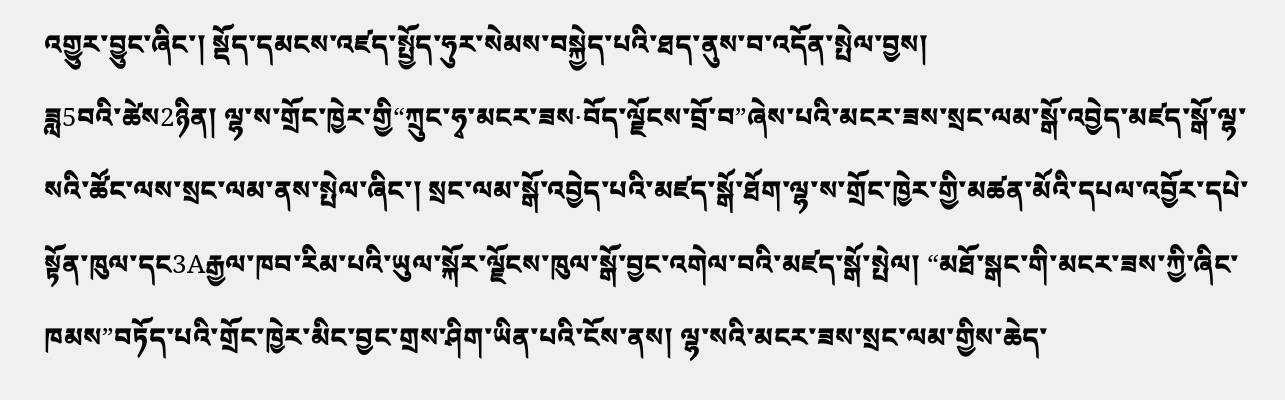འགྱུར་བྱུང་ཞིང་། སྡོད་དམངས་འཛད་སྤྱོད་ཧུར་སེམས་བསྐྱེད་པའི་ཐད་ནུས་བ་འདོན་སྤེལ་བྱས།
ཟླ5བའི་ཚེས2ཉིན། ལྷ་ས་གྲོང་ཁྱེར་གྱི“ཀྲུང་ཧྭ་མངར་ཟས·བོད་ལྗོངས་བྲོ་བ”ཞེས་པའི་མངར་ཟས་སྲང་ལམ་སྒོ་འབྱེད་མཛད་སྒོ་ལྷ་སའི་ཚོང་ལས་སྲང་ལམ་ནས་སྤེལ་ཞིང་། སྲང་ལམ་སྒོ་འབྱེད་པའི་མཛད་སྒོ་ཐོག་ལྷ་ས་གྲོང་ཁྱེར་གྱི་མཚན་མོའི་དཔལ་འབྱོར་དཔེ་སྟོན་ཁུལ་དང3Aརྒྱལ་ཁབ་རིམ་པའི་ཡུལ་སྐོར་ལྗོངས་ཁུལ་སྒོ་བྱང་འགེལ་བའི་མཛད་སྒོ་སྤེལ། “མཐོ་སྒང་གི་མངར་ཟས་ཀྱི་ཞིང་ཁམས”བཏོད་པའི་གྲོང་ཁྱེར་མིང་བྱང་གྲས་ཤིག་ཡིན་པའི་ངོས་ནས། ལྷ་སའི་མངར་ཟས་སྲང་ལམ་གྱིས་ཆེད་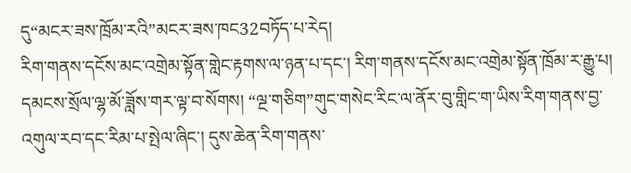དུ“མངར་ཟས་ཁྲོམ་རའི”མངར་ཟས་ཁང32བཏོད་པ་རེད།
རིག་གནས་དངོས་མང་འགྲེམ་སྟོན་གླེང་རྟགས་ལ་ཉན་པ་དང་། རིག་གནས་དངོས་མང་འགྲེམ་སྟོན་ཁྲོམ་ར་རྒྱུ་པ། དམངས་སྲོལ་ལྷ་མོ་ཟློས་གར་ལྟ་བ་སོགས། “ལྔ་གཅིག”གུང་གསེང་རིང་ལ་ནོར་བུ་གླིང་ག་ཡིས་རིག་གནས་བྱ་འགུལ་རབ་དང་རིམ་པ་སྤེལ་ཞིང་། དུས་ཆེན་རིག་གནས་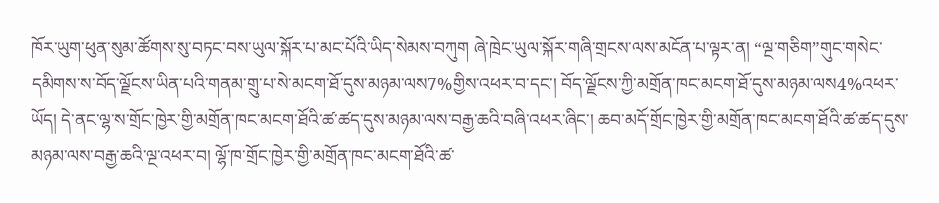ཁོར་ཡུག་ཕུན་སུམ་ཚོགས་སུ་བཏང་བས་ཡུལ་སྐོར་པ་མང་པོའི་ཡིད་སེམས་བཀུག ཞེ་ཁྲེང་ཡུལ་སྐོར་གཞི་གྲངས་ལས་མངོན་པ་ལྟར་ན། “ལྔ་གཅིག”གུང་གསེང་དམིགས་ས་བོད་ལྗོངས་ཡིན་པའི་གནམ་གྲུ་པ་སེ་མངག་ཐོ་དུས་མཉམ་ལས7%གྱིས་འཕར་བ་དང་། བོད་ལྗོངས་ཀྱི་མགྲོན་ཁང་མངག་ཐོ་དུས་མཉམ་ལས4%འཕར་ཡོད། དེ་ནང་ལྷ་ས་གྲོང་ཁྱེར་གྱི་མགྲོན་ཁང་མངག་ཐོའི་ཚ་ཚད་དུས་མཉམ་ལས་བརྒྱ་ཆའི་བཞི་འཕར་ཞིང་། ཆབ་མདོ་གྲོང་ཁྱེར་གྱི་མགྲོན་ཁང་མངག་ཐོའི་ཚ་ཚད་དུས་མཉམ་ལས་བརྒྱ་ཆའི་ལྔ་འཕར་བ། ལྷོ་ཁ་གྲོང་ཁྱེར་གྱི་མགྲོན་ཁང་མངག་ཐོའི་ཚ་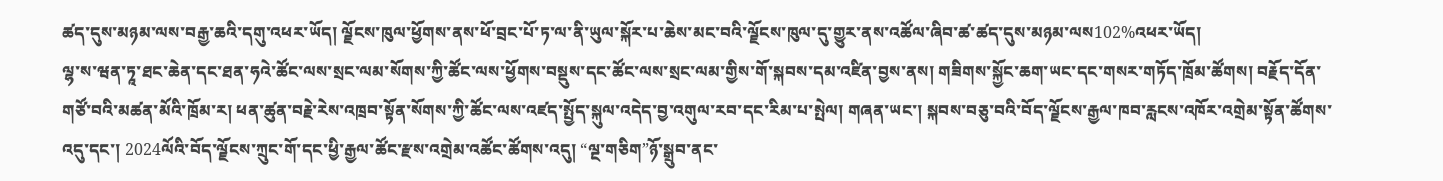ཚད་དུས་མཉམ་ལས་བརྒྱ་ཆའི་དགུ་འཕར་ཡོད། ལྗོངས་ཁུལ་ཕྱོགས་ནས་ཕོ་བྲང་པོ་ཏ་ལ་ནི་ཡུལ་སྐོར་པ་ཆེས་མང་བའི་ལྗོངས་ཁུལ་དུ་གྱུར་ནས་འཚོལ་ཞིབ་ཚ་ཚད་དུས་མཉམ་ལས102%འཕར་ཡོད།
ལྷ་ས་ཝན་ཏཱ་ཐང་ཆེན་དང་ཐན་ཧའེ་ཚོང་ལས་སྲང་ལམ་སོགས་ཀྱི་ཚོང་ལས་ཕྱོགས་བསྡུས་དང་ཚོང་ལས་སྲང་ལམ་གྱིས་གོ་སྐབས་དམ་འཛིན་བྱས་ནས། གཟིགས་སྐྱོང་ཆག་ཡང་དང་གསར་གཏོད་ཁྲོམ་ཚོགས། བརྗོད་དོན་གཙོ་བའི་མཚན་མོའི་ཁྲོམ་ར། ཕན་ཚུན་བརྗེ་རེས་འཁྲབ་སྟོན་སོགས་ཀྱི་ཚོང་ལས་འཛད་སྤྱོད་སྐུལ་འདེད་བྱ་འགུལ་རབ་དང་རིམ་པ་སྤེལ། གཞན་ཡང་། སྐབས་བཅུ་བའི་བོད་ལྗོངས་རྒྱལ་ཁབ་རླངས་འཁོར་འགྲེམ་སྟོན་ཚོགས་འདུ་དང་། 2024ལོའི་བོད་ལྗོངས་ཀྲུང་གོ་དང་ཕྱི་རྒྱལ་ཚོང་རྫས་འགྲེམ་འཚོང་ཚོགས་འདུ། “ལྔ་གཅིག”ཉོ་སྒྲུབ་ནང་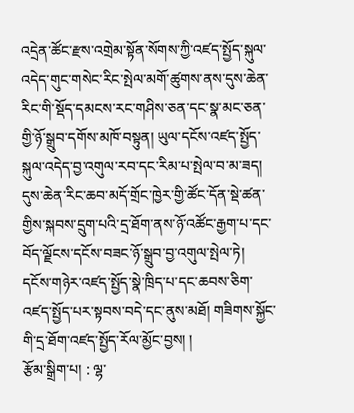འདྲེན་ཚོང་རྫས་འགྲེམ་སྟོན་སོགས་ཀྱི་འཛད་སྤྱོད་སྐུལ་འདེད་གུང་གསེང་རིང་སྤེལ་མགོ་ཚུགས་ནས་དུས་ཆེན་རིང་གི་སྡོད་དམངས་རང་གཤིས་ཅན་དང་སྣ་མང་ཅན་གྱི་ཉོ་སྒྲུབ་དགོས་མཁོ་བསྟུན། ཡུལ་དངོས་འཛད་སྤྱོད་སྐུལ་འདེད་བྱ་འགུལ་རབ་དང་རིམ་པ་སྤེལ་བ་མ་ཟད། དུས་ཆེན་རིང་ཆབ་མདོ་གྲོང་ཁྱེར་གྱི་ཚོང་དོན་སྡེ་ཚན་གྱིས་སྐབས་དྲུག་པའི་དྲ་ཐོག་ནས་ཉོ་འཚོང་རྒྱག་པ་དང་བོད་ལྗོངས་དངོས་བཟང་ཉོ་སྒྲུབ་བྱ་འགུལ་སྤེལ་ཏེ། དངོས་གཉེར་འཛད་སྤྱོད་སྣེ་ཁྲིད་པ་དང་ཆབས་ཅིག་འཛད་སྤྱོད་པར་སྟབས་བདེ་དང་ནུས་མཐོ། གཟིགས་སྐྱོང་གི་དྲ་ཐོག་འཛད་སྤྱོད་རོལ་མྱོང་བྱས། །
རྩོམ་སྒྲིག་པ། : ལྷ་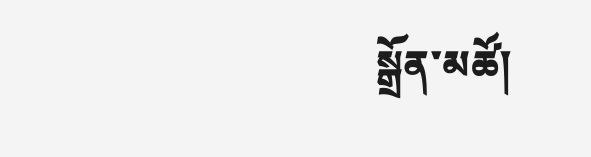སྒྲོན་མཚོ།